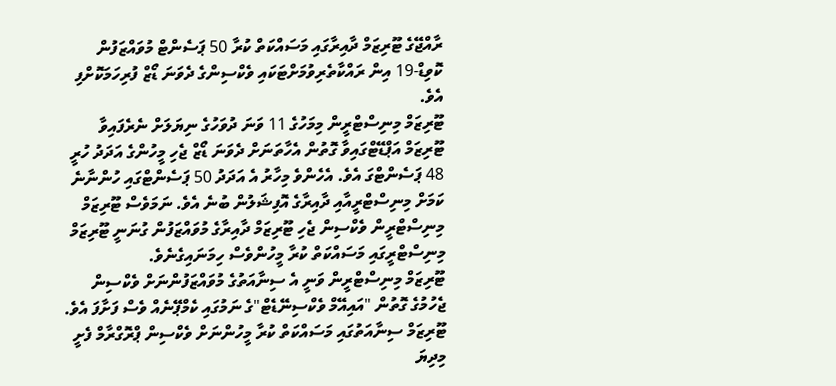ރާއްޖޭގެ ޓޫރިޒަމް ދާއިރާގައި މަސައްކަތް ކުރާ 50 ޕަސެންޓް މުވައްޒަފުން ކޮވިޑް-19 އިން ރައްކާތެރިވުމަށްޓަކައި ވެކްސިންގެ ދެވަނަ ޑޯޒް ފުރިހަމަކޮށްފި އެވެ.
ޓޫރިޒަމް މިނިސްޓްރީން މިމަހުގެ 11 ވަނަ ދުވަހުގެ ނިޔަލަށް ނެރެފައިވާ ޓޫރިޒަމް އަޕްޑޭޓްގައިވާ ގޮތުން އެހާތަނަށް ދެވަނަ ޑޯޒް ޖެހި މީހުންގެ އަދަދު ހުރީ 48 ޕަސެންޓްގަ އެވެ. އެހެންވެ މިހާރު އެ އަދަދު 50 ޕަސެންޓްގައި ހުންނާނެ ކަމަށް މިނިސްޓްރީއާއި ދާއިރާގެ އޮފިޝަލުން ބުނެ އެވެ. ނަމަވެސް ޓޫރިޒަމް މިނިސްޓްރީން ވެކްސިން ޖެހި ޓޫރިޒަމް ދާއިރާގެ މުވައްޒަފުން ގުނަނީ ޓޫރިޒަމް މިނިސްޓްރީގައި މަސައްކަތް ކުރާ މީހުންވެސް ހިމަނައިގެނެވެ.
ޓޫރިޒަމް މިނިސްޓްރީން ވަނީ އެ ސިނާއަތުގެ މުވައްޒަފުންނަށް ވެކްސިން ޖެހުމުގެ ގޮތުން "އައިއޭމް ވެކްސިނޭޑެޓް"ގެ ނަމުގައި ކެމްޕޭނެއް ވެސް ފަށާފަ އެވެ.
ޓޫރިޒަމް ސިނާއަތުގައި މަސައްކަތް ކުރާ މީހުންނަށް ވެކްސިން ޕްރޮގްރާމް ފެށީ މިދިޔަ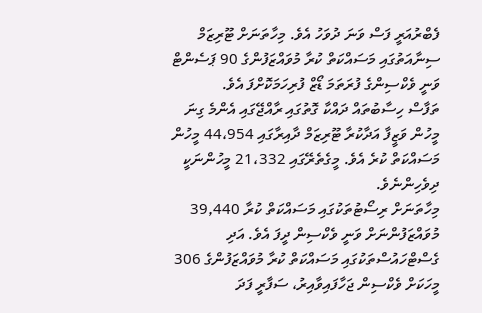ފެބްރުއަރީ ފަސް ވަނަ ދުވަހު އެވެ. މިހާތަނަށް ޓޫރިޒަމް ސިނާއަތުގައި މަސައްކަތް ކުރާ މުވައްޒަފުންގެ 90 ޕަސެންޓް ވަނީ ވެކްސިންގެ ފުރަތަމަ ޑޯޒް ފުރިހަމަކޮށްފަ އެވެ.
ތަފާސް ހިސާބުތައް ދައްކާ ގޮތުގައި ރާއްޖޭގައި އެންމެ ގިނަ މީހުން ވަޒީފާ އަދާކުރާ ޓޫރިޒަމް ދާއިރާގައި 44،954 މީހުން މަސައްކަތް ކުރެ އެވެ. މީގެތެރޭގައި 21،332 މީހުންނަކީ ދިވެހިންނެވެ.
މިހާތަނަށް ރިސޯޓުތަކުގައި މަސައްކަތް ކުރާ 39,440 މުވައްޒަފުންނަށް ވަނީ ވެކްސިން ދީފަ އެވެ. އަދި ގެސްޓްހައުސްތަކުގައި މަސައްކަތް ކުރާ މުވައްޒަފުންގެ 306 މީހަކަށް ވެކްސިން ޖަހާފައިވާއިރު، ސަފާރީ ފަދަ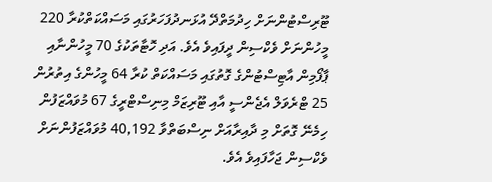ޓޫރިސްޓުންނަށް ހިދުމަތްދޭ އުޅަނދުފަހަރުގައި މަސައްކަތްކުރާ 220 މީހުންނަށް ވެކްސިން ދީފައިވެ އެވެ. އަދި ހޮޓާތަކުގެ 70 މީހުންނާއި ޕާފޯމިން އާޓިސްޓުންގެ ގޮތުގައި މަސައްކަތް ކުރާ 64 މީހުންގެ އިތުރުން 25 ޓްރެވަލް އެޖެންސީ އާއި ޓޫރިޒަމް މިނިސްޓްރީގެ 67 މުވައްޒަފުން ހިމެނޭ ގޮތަށް މި ދާއިރާއަށް ނިސްބަތްވާ 40,192 މުވައްޒަފުންނަށް ވެކްސިން ޖަހާފައިވެ އެވެ.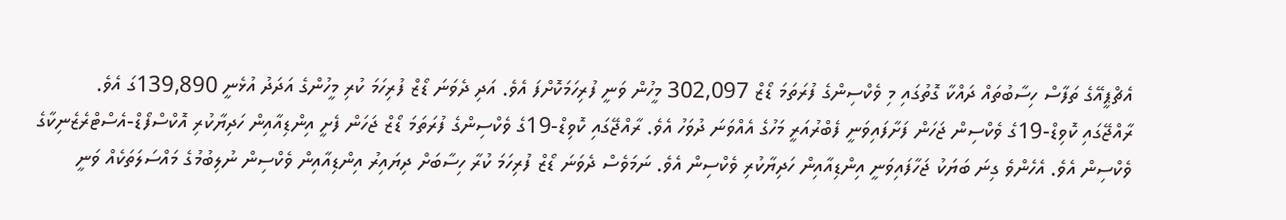އެޗްޕީއޭގެ ތަފާސް ހިސާބުތައް ދައްކާ ގޮތުގައި މި ވެކްސިންގެ ފުރަތަމަ ޑޯޒް 302,097 މީހުން ވަނީ ފުރިހަމަކޮށްފަ އެވެ. އަދި ދެވަނަ ޑޯޒް ފުރިހަމަ ކުރި މީހުންގެ އަދަދު އުޅެނީ 139,890ގަ އެވެ.
ރާއްޖޭގައި ކޮވިޑް-19ގެ ވެކްސިން ޖަހަން ފަށާފައިވަނީ ފެބްރުއަރީ މަހުގެ އެއްވަނަ ދުވަހު އެވެ. ރާއްޖޭގައި ކޮވިޑް-19ގެ ވެކްސިންގެ ފުރަތަމަ ޑޯޒް ޖަހަން ފެށީ އިންޑިއާއިން ހަދިޔާކުރި އޮކްސްފޯޑް-އެސްޓްރެޒެނިކާގެ ވެކްސިން އެވެ. އެހެންވެ ގިނަ ބަޔަކު ޖަހާފައިވަނީ އިންޑިއާއިން ހަދިޔާކުރި ވެކްސިން އެވެ. ނަމަވެސް ދެވަނަ ޑޯޒް ފުރިހަމަ ކުރާ ހިސާބަށް ދިޔައިރު އިންޑިއާއިން ވެކްސިން ނުލިބުމުގެ މައްސަލަތަކެއް ވަނީ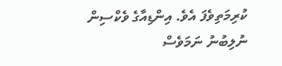ކުރިމަތިވެފަ އެވެ. އިންޑިއާގެ ވެކްސިން ނުލިބުނު ނަމަވެސް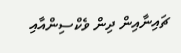ޗައިނާއިން ދިން ވެކްސިންއާއި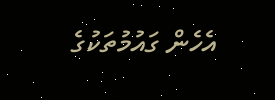އެހެން ގައުމުތަކުގެ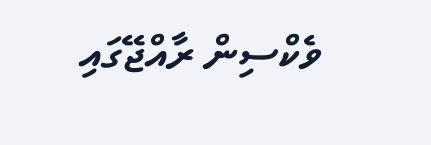ވެކްސިން ރާއްޖޭގައި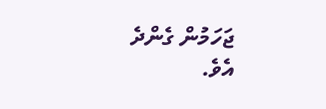ޖަހަމުން ގެންދެ އެވެ.